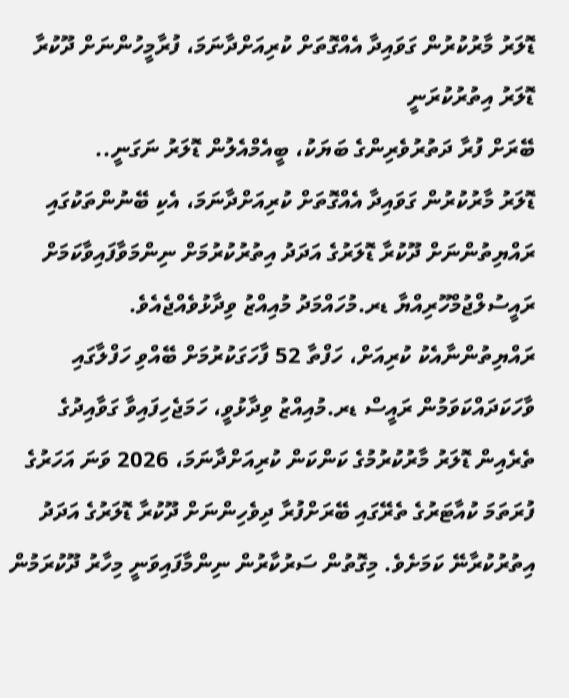ޑޮލަރު މާރުކުރުން ގަވައިދާ އެއްގޮތަށް ކުރިއަށްދާނަމަ، ފުރާމީހުންނަށް ދޫކުރާ ޑޮލަރު އިތުރުކުރަނީ
ބޭރަށް ފުރާ ދަތުރުވެރިންގެ ބަޔަކު، ބީއެމްއެލުން ޑޮލަރު ނަގަނީ..
ޑޮލަރު މާރުކުރުން ގަވައިދާ އެއްގޮތަށް ކުރިއަށްދާނަމަ، އެކި ބޭނުންތަކުގައި ރައްޔިތުންނަށް ދޫކުރާ ޑޮލަރުގެ އަދަދު އިތުރުކުރުމަށް ނިންމަވާފައިވާކަމަށް ރައީސުލްޖުމްހޫރިއްޔާ ޑރ.މުހައްމަދު މުއިއްޒު ވިދާޅުވެއްޖެއެވެ.
ރައްޔިތުންނާއެކު ކުރިއަށް، ހަފްތާ 52 ފާހަގަކުރުމަށް ބޭއްވި ހަފްލާގައި ވާހަކަދައްކަވަމުން ރައީސް ޑރ.މުއިއްޒު ވިދާޅުވީ، ހަމަޖެހިފައިވާ ގަވާއިދުގެ ތެރެއިން ޑޮލަރު މާރުކުރުމުގެ ކަންކަން ކުރިއަށްދާނަމަ، 2026 ވަނަ އަހަރުގެ ފުރަތަމަ ކުއާޓަރުގެ ތެރޭގައި ބޭރަށްފުރާ ދިވެހިންނަށް ދޫކުރާ ޑޮލަރުގެ އަދަދު އިތުރުކުރާނޭ ކަމަށެވެ. މިގޮތުން ސަރުކާރުން ނިންމާފައިވަނީ މިހާރު ދޫކުރަމުން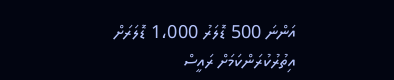އަންނަ 500 ޑޮލަރު 1،000 ޑޮލަރަށް އިތުރުކުރަންކަމަށް ރައީސް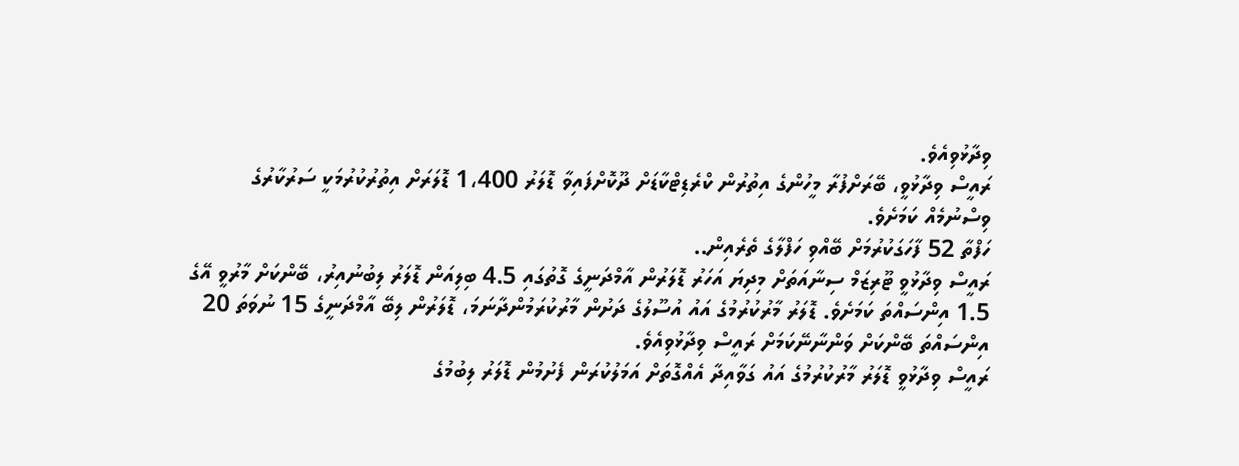ވިދާޅުވިއެވެ.
ރައީސް ވިދާޅުވީ، ބޭރަށްފުރާ މީހުންގެ އިތުރުން ކްރެޑިޓްކާޑަށް ދޫކޮށްފައިވާ ޑޮލަރު 1،400 ޑޮލަރަށް އިތުރުކުރުމަކީ ސަރުކާރުގެ ވިސްނުމެއް ކަމަށެވެ.
ހަފްތާ 52 ފާހަގަކުރުމަށް ބޭއްވި ހަފްލާގެ ތެރެއިން..
ރައީސް ވިދާޅުވީ ޓޫރިޒަމް ސިނާއަތަށް މިދިޔަ އަހަރު ޑޮލަރުން އާމްދަނީގެ ގޮތުގައި 4.5 ބިލިއަން ޑޮލަރު ލިބުނުއިރު، ބޭންކަށް މާރުވީ އޭގެ 1.5 އިންސައްތަ ކަމަށެވެ. ޑޮލަރު މާރުކުރުމުގެ އައު އުސޫލުގެ ދަށުން މާރުކުރަމުންދާނަމަ، ޑޮލަރުން ލިބޭ އާމްދަނީގެ 15 ނުވަތަ 20 އިންސައްތަ ބޭންކަށް ވަންނާނޭކަމަށް ރައީސް ވިދާޅުވިއެވެ.
ރައީސް ވިދާޅުވީ ޑޮލަރު މާރުކުރުމުގެ އައު ގަވާއިދާ އެއްގޮތަށް އަމަލުކުރަން ފެށުމުން ޑޮލަރު ލިބުމުގެ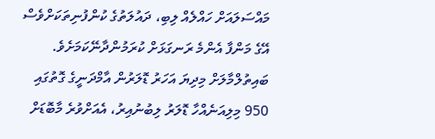މައްސަލައަށް ހައްލެއް ލިބި، ދައުލަތުގެ ކުންފުނިތަކަށްވެސް އޭގެ މަންފާ އެންމެ ރަނގަޅަށް ކުރަމުންދާނޭކަމަށެވެ.
ބައިތުލްމާލަށް މިދިޔަ އަހަރު ޑޮލަރުން އާމްދަނީގެ ގޮތުގައި 950 މިލިއަނެއްހާ ޑޮލަރު ލިބުނުއިރު، އެއަށްވުރެ މާބޮޑަށް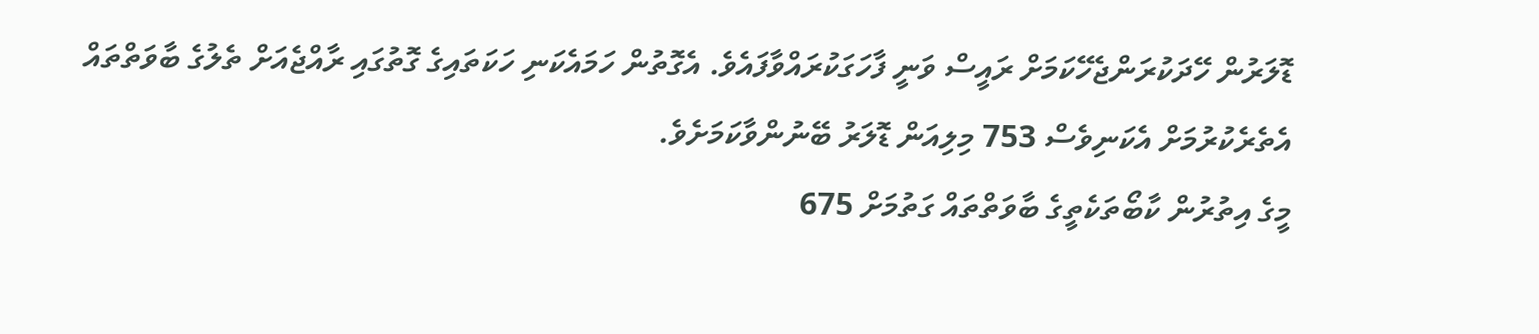ޑޮލަރުން ހޭދަކުރަންޖެހޭކަމަށް ރައީސް ވަނީ ފާހަގަކުރައްވާފައެވެ. އެގޮތުން ހަމައެކަނި ހަކަތައިގެ ގޮތުގައި ރާއްޖެއަށް ތެލުގެ ބާވަތްތައް އެތެރެކުރުމަށް އެކަނިވެސް 753 މިލިއަން ޑޮލަރު ބޭނުންވާކަމަށެވެ.
މީގެ އިތުރުން ކާބޯތަކެތީގެ ބާވަތްތައް ގަތުމަށް 675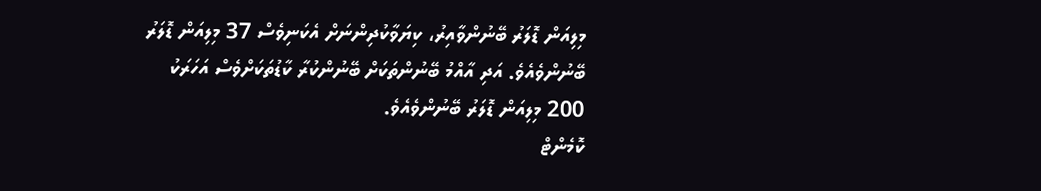މިލިއަން ޑޮލަރު ބޭނުންވާއިރު، ކިޔަވާކުދިންނަށް އެކަނިވެސް 37 މިލިއަން ޑޮލަރު ބޭނުންވެއެވެ. އަދި އާއްމު ބޭނުންތަކަށް ބޭނުންކުރާ ކާޑުތަކަށްވެސް އަހަރަކު 200 މިލިއަން ޑޮލަރު ބޭނުންވެއެވެ.
ކޮމެންޓް